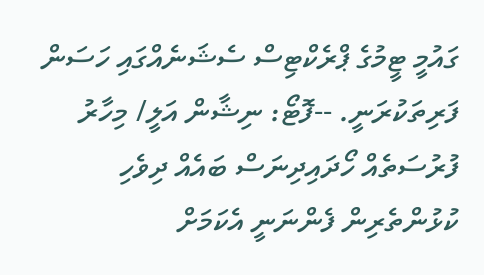ގައުމީ ޓީމުގެ ޕްރެކްޓިސް ސެޝަނެއްގައި ހަސަން ފަރިތަކުރަނީ. --ފޮޓޯ: ނިޝާން އަލީ/ މިހާރު
ފުރުސަތެއް ހޯދައިދިނަސް ބައެއް ދިވެހި ކުޅުންތެރިން ފެންނަނީ އެކަމަށް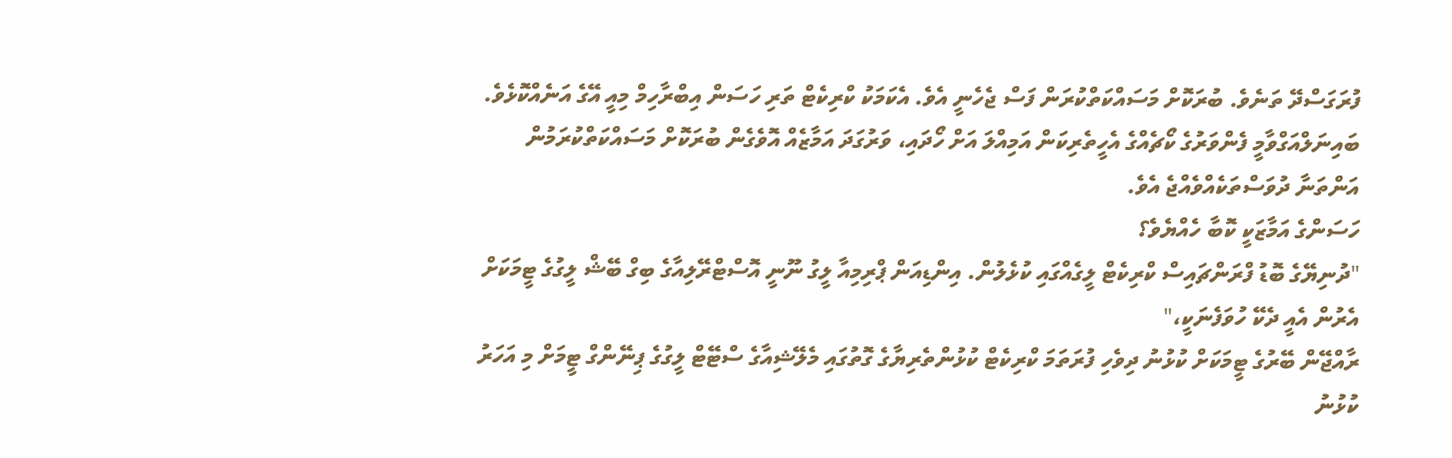ފުރަގަސްދޭ ތަނެވެ. ބުރަކޮށް މަސައްކަތްކުރަން ފަސް ޖެހެނީ އެވެ. އެކަމަކު ކްރިކެޓް ތަރި ހަސަން އިބްރާހިމް މިއީ އޭގެ އަނެއްކޮޅެވެ. ބައިނަލްއަގްވާމީ ފެންވަރުގެ ކޯޗެއްގެ އެހީތެރިކަން އަމިއްލަ އަށް ހޯދައި، ވަރުގަދަ އަމާޒެއް އޮވެގެން ބުރަކޮށް މަސައްކަތްކުރަމުން އަންތަނާ ދުވަސްތަކެއްވެއްޖެ އެވެ.
ހަސަންގެ އަމާޒަކީ ކޮބާ ހެއްޔެވެ؟
"ދުނިޔޭގެ ބޮޑު ފްރަންޗައިސް ކްރިކެޓް ލީގެއްގައި ކުޅެލުން. އިންޑިއަން ޕްރިމިއާ ލީގު ނޫނީ އޮސްޓްރޭލިއާގެ ބިގް ބޭޝް ލީގުގެ ޓީމަކަށް އެރުން އެއީ ދެކޭ ހުވަފެނަކީ،"
ރާއްޖޭން ބޭރުގެ ޓީމަކަށް ކުޅުނު ދިވެހި ފުރަތަމަ ކްރިކެޓް ކުޅުންތެރިޔާގެ ގޮތުގައި މެލޭޝިއާގެ ސްޓޭޓް ލީގުގެ ޕިނޭންގް ޓީމަށް މި އަހަރު ކުޅުނު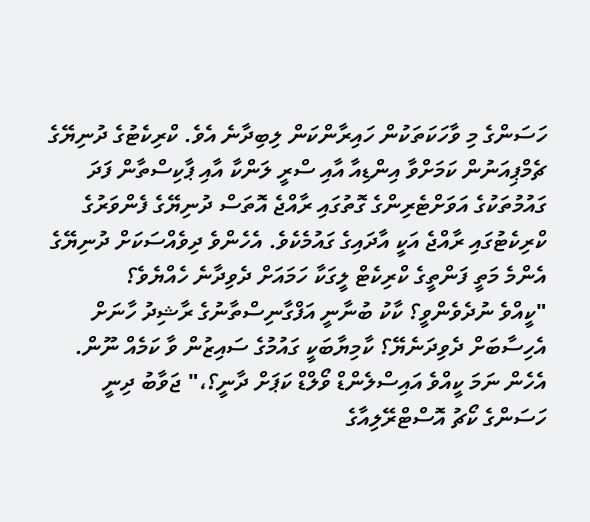ހަސަންގެ މި ވާހަކަތަކުން ހައިރާންކަން ލިބިދާނެ އެވެ. ކްރިކެޓުގެ ދުނިޔޭގެ ޗެމްޕިއަނުން ކަމަށްވާ އިންޑިއާ އާއި ސްރީ ލަންކާ އާއި ޕާކިސްތާން ފަދަ ގައުމުތަކުގެ އަވަށްޓެރިންގެ ގޮތުގައި ރާއްޖެ އޮތަސް ދުނިޔޭގެ ފެންވަރުގެ ކްރިކެޓުގައި ރާއްޖެ އަކީ އާދައިގެ ގައުމެކެވެ. އެހެންވެ ދިވެއްސަކަށް ދުނިޔޭގެ އެންމެ މަތީ ފަންތީގެ ކްރިކެޓް ލީގަކާ ހަމައަށް ދެވިދާނެ ހެއްޔެވެ؟
"ކީއްވެ ނުދެވެންވީ؟ ކާކު ބުނާނީ އަފްގާނިސްތާނުގެ ރާޝިދު ހާނަށް އެހިސާބަށް ދެވިދަނެޔޭ؟ ކާމިޔާބަކީ ގައުމުގެ ސައިޒުން ވާ ކަމެއް ނޫން. އެހެން ނަމަ ކީއްވެ އައިސްލެންޑް ވޯލްޑް ކަޕަށް ދާނީ؟،" ޖަވާބު ދިނީ ހަސަންގެ ކޯޗު އޮސްޓްރޭލިއާގެ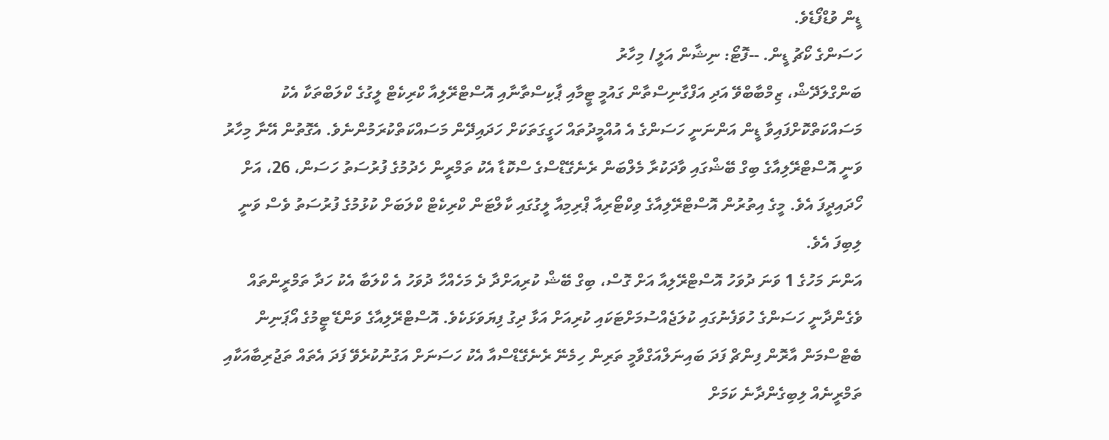ޑީން ވުޑްފޯޑެވެ.
ހަސަންގެ ކޯޗު ޑީން. --ފޮޓޯ: ނިޝާން އަލީ/ މިހާރު
ބަންގްލަދޭޝް، ޒިމްބާބްވޭ އަދި އަފްގާނިސްތާން ގައުމީ ޓީމާއި ޕާކިސްތާނާއި އޮސްޓްރޭލިއާ ކްރިކެޓް ލީގުގެ ކްލަބްތަކާ އެކު މަސައްކަތްކޮށްފައިވާ ޑީން އަންނަނީ ހަސަންގެ އެ އުއްމީދުތައް ހަގީގަތަކަށް ހަދައިދޭން މަސައްކަތްކުރަމުންނެވެ. އެގޮތުން އޭނާ މިހާރު ވަނީ އޮސްޓްރޭލިއާގެ ބިގް ބޭޝްގައި ވާދަކުރާ މެލްބަން ރެނެގޭޑްސްގެ ސްކޮޑާ އެކު ތަމްރީން ހެދުމުގެ ފުރުސަތު ހަސަން، 26، އަށް ހޯދައިދީފަ އެވެ. މީގެ އިތުރުން އޮސްޓްރޭލިއާގެ ވިކްޓޯރިއާ ޕްރިމިއާ ލީގުގައި ކާލްޓަން ކްރިކެޓް ކްލަބަށް ކުޅުމުގެ ފުރުސަތު ވެސް ވަނީ ލިބިފަ އެވެ.
އަންނަ މަހުގެ 1 ވަނަ ދުވަހު އޮސްޓްރޭލިއާ އަށް ގޮސް، ބިގް ބޭޝް ކުރިއަށްދާ ދެ މަހެއްހާ ދުވަހު އެ ކްލަބާ އެކު ހަދާ ތަމްރީންތައް ވެގެންދާނީ ހަސަންގެ ހުވަފެނުގައި ކުލަޖެއްސުމަށްޓަކައި ކުރިއަށް އަޅާ ދިގު ފިޔަވަޅަކެވެ. އޮސްޓްރޭލިއާގެ ވަންޑޭ ޓީމުގެ އޯޕަނިން ބެޓްސްމަން އާރޮން ފިންޗް ފަދަ ބައިނަލްއަގްވާމީ ތަރިން ހިމެނޭ ރެނެގޭޑްސްއާ އެކު ހަސަނަށް އަގުނުކުރެވޭ ފަދަ އެތައް ތަޖުރިބާއަކާއި ތަމްރީނެއް ލިބިގެންދާނެ ކަމަށް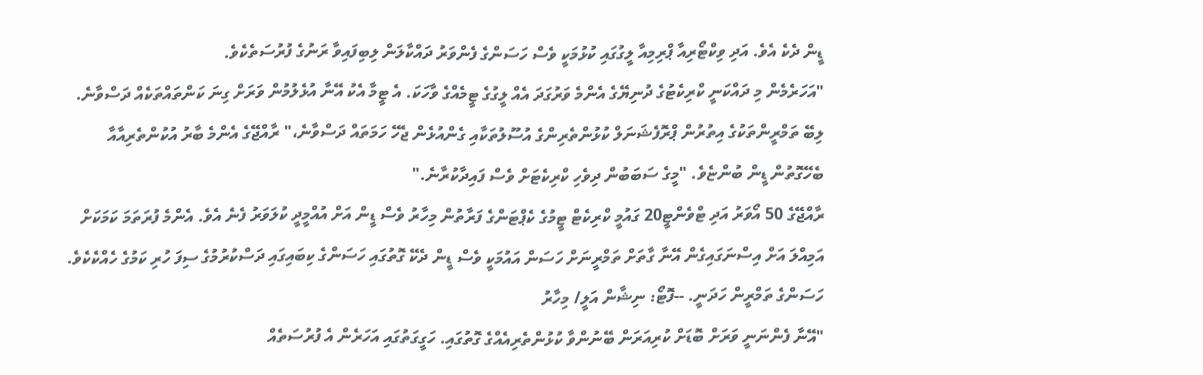ޑީން ދެކެ އެވެ. އަދި ވިކްޓޯރިއާ ޕްރިމިއާ ލީގުގައި ކުޅުމަކީ ވެސް ހަސަންގެ ފެންވަރު ދައްކާލަން ލިބިފައިވާ ރަނުގެ ފުރުސަތެކެވެ.
"އަހަރެމެން މި ދައްކަނީ ކްރިކެޓުގެ ދުނިޔޭގެ އެންމެ ވަރުގަދަ އެއް ލީގުގެ ޓީމެއްގެ ވާހަކަ. އެ ޓީމާ އެކު އޭނާ އުޅެލުމުން ވަރަށް ގިނަ ކަންތައްތަކެއް ދަސްވާނެ. ލިބޭ ތަމްރީންތަކުގެ އިތުރުން ޕްރޮފެޝަނަލް ކުޅުންތެރިންގެ އުސޫލުތަކާއި ގެންއުޅެން ޖެހޭ ހަމަތައް ދަސްވާނެ،" ރާއްޖޭގެ އެންމެ ބާރު އުކުންތެރިއާއާ ބެހޭގޮތުން ޑީން ބުންޏެވެ. "މީގެ ސަބަބުން ދިވެހި ކްރިކެޓަށް ވެސް ފައިދާކުރާނެ."
ރާއްޖޭގެ 50 އޯވަރު އަދި ޓްވެންޓީ20 ގައުމީ ކްރިކެޓް ޓީމުގެ ކެޕްޓަންގެ ފަރާތުން މިހާރު ވެސް ޑީން އަށް އުއްމީދީ ކުލަވަރު ފެނެ އެވެ. އެންމެ ފުރަތަމަ ކަމަކަށް އަމިއްލަ އަށް އިސްނަގައިގެން އޭނާ ގާތަށް ތަމްރީނަށް ހަސަން އައުމަކީ ވެސް ޑީން ދެކޭ ގޮތުގައި ހަސަންގެ ކިބައިގައި ދަސްކުރުމުގެ ސިފަ ހުރި ކަމުގެ ހެއްކެކެވެ.
ހަސަންގެ ތަމްރީން ހަދަނީ. --ފޮޓޯ: ނިޝާން އަލީ/ މިހާރު
"އޭނާ ފެންނަނީ ވަރަށް ބޮޑަށް ކުރިއަރަން ބޭނުންވާ ކުޅުންތެރިއެއްގެ ގޮތުގައި. ހަގީގަތުގައި އަހަރެން އެ ފުރުސަތެއް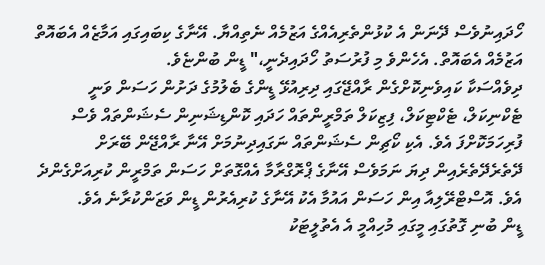ހޯދައިނުވެސް ދޭނަން އެ ކުޅުންތެރިއެއްގެ އަޒުމެއް ނެތިއްޔާ. އޭނާގެ ކިބައިގައި އަމާޒެއް އެބައޮތް އަޒުމެއް އެބައޮތް. އެހެންވެ މި ފުރުސަތު ހޯދައިދެނީ،" ޑީން ބުންޏެވެ.
ދިވެއްސަކާ ކައިވެނިކޮށްގެން ރާއްޖޭގައި ދިރިއުޅޭ ޑީންގެ ބެލުމުގެ ދަށުން ހަސަން ވަނީ ޓެކްނިކަލް، ޓެކްޓިކަލް، ފިޒިކަލް ތަމްރީންތައް ހަދައި ކޮންޑިޝަނިން ސެޝަންތައް ވެސް ފުރިހަމަކޮށްފަ އެވެ. އެކި ކޯޗިން ސެޝަންތައް ނަގައިދިނުމަށް އޭނާ ރާއްޖޭން ބޭރަށް ދޭތެރެދޭތެރެއިން ދިޔަ ނަމަވެސް އޭނާގެ ޕްރޮގްރާމާ އެއްގޮތަށް ހަސަން ތަމްރީން ކުރިއަށްގެންދެ އެވެ. އޮސްޓްރޭލިއާ އިން ހަސަން އައުމާ އެކު އޭނާގެ ކުރިއެރުން ޑީން ވަޒަންކުރާނެ އެވެ.
ޑީން ބުނި ގޮތުގައި މީގައި މުހިއްމީ އެ އެތުލީޓަކު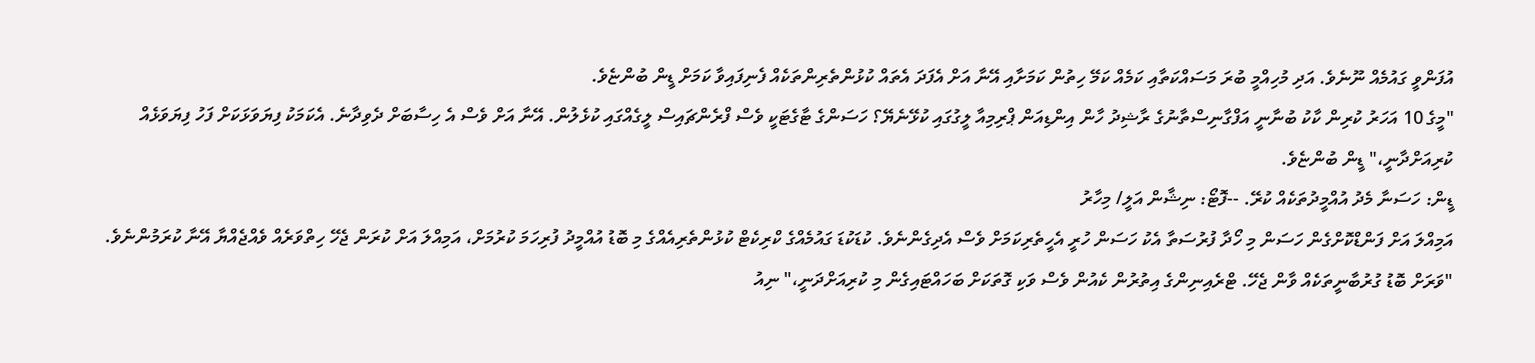އުފަންވީ ގައުމެއް ނޫނެވެ. އަދި މުހިއްމީ ބުރަ މަސައްކަތާއި ކަމެއް ކަމޭ ހިތުން ކަމަށާއި އޭނާ އަށް އެފަދަ އެތައް ކުޅުންތެރިންތަކެއް ފެނިފައިވާ ކަމަށް ޑީން ބުންޏެވެ.
"މީގެ 10 އަހަރު ކުރިން ކާކު ބުނާނީ އަފްގާނިސްތާނުގެ ރާޝިދު ހާން އިންޑިއަން ޕްރިމިއާ ލީގުގައި ކުޅޭނެޔޭ؟ ހަސަންގެ ޓާގެޓަކީ ވެސް ފްރެންޗައިސް ލީގެއްގައި ކުޅެލުން. އޭނާ އަށް ވެސް އެ ހިސާބަށް ދެވިދާނެ. އެކަމަކު ފިޔަވަޅަކަށް ފަހު ފިޔަވަޅެއް ކުރިއަށްދާނީ،" ޑީން ބުންޏެވެ.
ޑީން: ހަސަނާ މެދު އުއްމީދުތަކެއް ކުރޭ. --ފޮޓޯ: ނިޝާން އަލީ/ މިހާރު
އަމިއްލަ އަށް ފަންޑްކޮށްގެން ހަސަން މި ހޯދާ ފުރުސަތާ އެކު ހަސަން ހުރީ އެހީތެރިކަމަށް ވެސް އެދިގެންނެވެ. ކުޑަކުޑަ ގައުމެއްގެ ކްރިކެޓް ކުޅުންތެރިއެއްގެ މި ބޮޑު އުއްމީދު ފުރިހަމަ ކުރުމަށް، އަމިއްލަ އަށް ކުރަން ޖެހޭ ހިތްވަރެއް ވެއްޖެއްޔާ އޭނާ ކުރަމުންނެވެ.
"ވަރަށް ބޮޑު ގުރުބާނީތަކެއް ވާން ޖެހޭ. ޓްރެއިނިންގެ އިތުރުން ކެއުން ވެސް ވަކި ގޮތަކަށް ބަހައްޓައިގެން މި ކުރިއަށްދަނީ،" ނިއު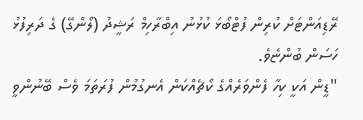ރޭޑިއަންޓަށް ކުރިން ފުޓްބޯޅަ ކުޅުނު އިބްރާހިމް ރަޝީދު (ލޯންގޭ) ގެ ދަރިފުޅު ހަސަން ބުންޏެވެ.
"ޑީން އަކީ ކިހާ ފެންވަރެއްގެ ކޯޗެއްކަން އެނގުމުން ފުރަތަމަ ވެސް ބޭނުންވީ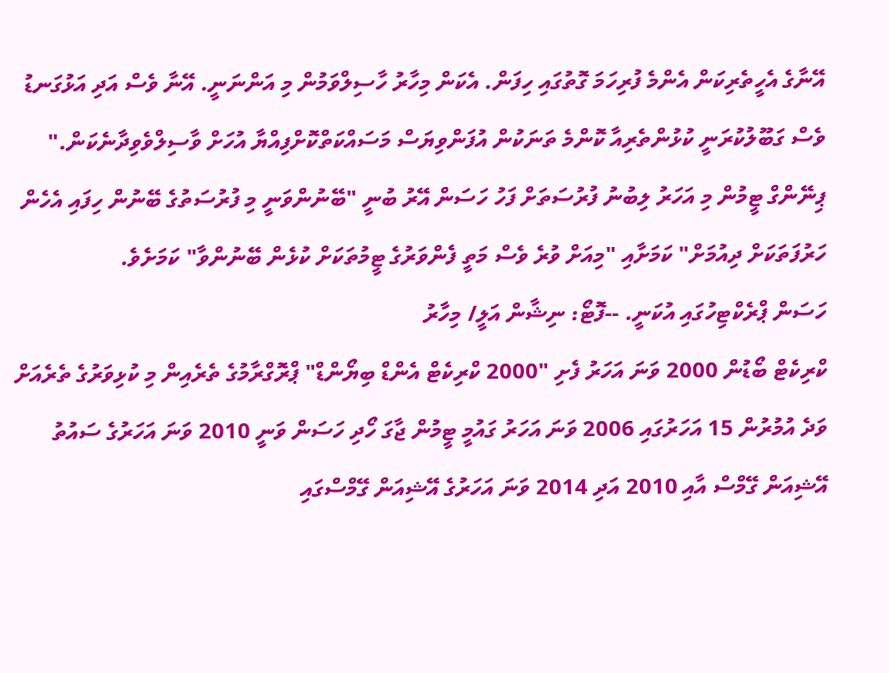އޭނާގެ އެހީތެރިކަން އެންމެ ފުރިހަމަ ގޮތުގައި ހިފަން. އެކަން މިހާރު ހާސިލްވަމުން މި އަންނަނީ. އޭނާ ވެސް އަދި އަޅުގަނޑު ވެސް ގަބޫލުކުރަނީ ކުޅުންތެރިއާ ކޮންމެ ތަނަކުން އުފަންވިޔަސް މަސައްކަތްކޮށްފިއްޔާ އުހަށް ވާސިލްވެވިދާނެކަން."
ޕިނޭންގް ޓީމުން މި އަހަރު ލިބުނު ފުރުސަތަށް ފަހު ހަސަން އޭރު ބުނީ "ބޭނުންވަނީ މި ފުރުސަތުގެ ބޭނުން ހިފައި އެހެން ހަރުފަތަކަށް ދިއުމަށް" ކަމަށާއި "މިއަށް ވުރެ ވެސް މަތީ ފެންވަރުގެ ޓީމުތަކަށް ކުޅެން ބޭނުންވާ" ކަމަށެވެ.
ހަސަން ޕްރެކްޓިހުގައި އުކަނީ. --ފޮޓޯ: ނިޝާން އަލީ/ މިހާރު
ކްރިކެޓް ބޯޑުން 2000 ވަނަ އަހަރު ފެށި "2000 ކްރިކެޓް އެންޑް ބިޔޯންޑް" ޕްރޮގްރާމުގެ ތެރެއިން މި ކުޅިވަރުގެ ތެރެއަށް ވަދެ އުމުރުން 15 އަހަރުގައި 2006 ވަނަ އަހަރު ގައުމީ ޓީމުން ޖާގަ ހޯދި ހަސަން ވަނީ 2010 ވަނަ އަހަރުގެ ސައުތު އޭޝިއަން ގޭމްސް އާއި 2010 އަދި 2014 ވަނަ އަހަރުގެ އޭޝިއަން ގޭމްސްގައި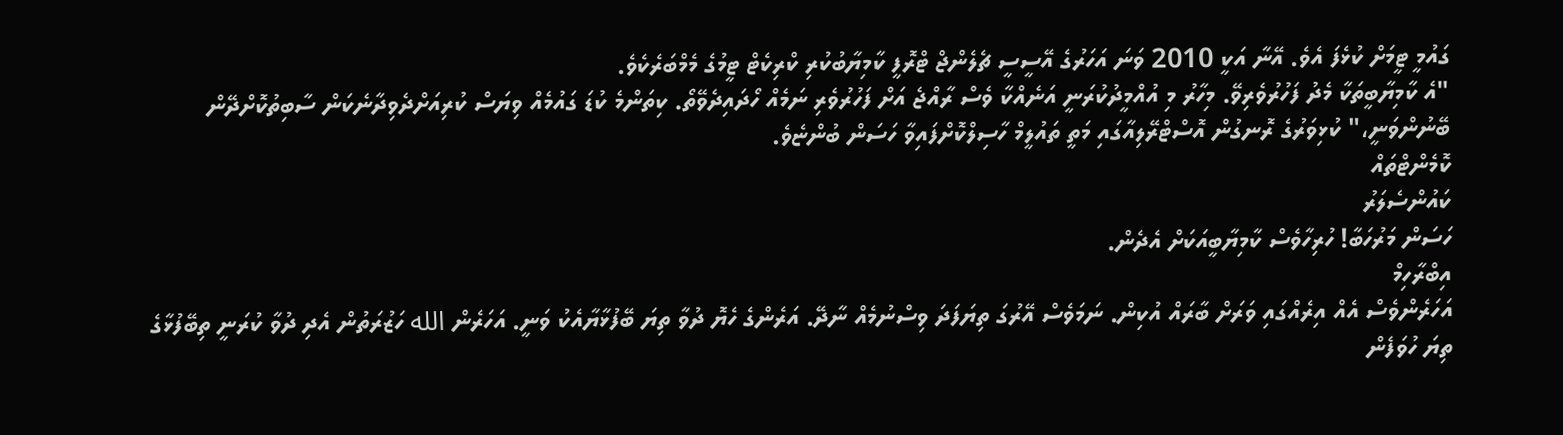ގައުމީ ޓީމަށް ކުޅެފަ އެވެ. އޭނާ އަކީ 2010 ވަނަ އަހަރުގެ އޭސީސީ ޗެލެންޖް ޓްރޮފީ ކާމިޔާބުކުރި ކްރިކެޓް ޓީމުގެ މެމްބަރެކެވެ.
"އެ ކާމިޔާބީތަކާ މެދު ފަހުރުވެރިވޭ. މިހާރު މި އުއްމީދުކުރަނީ އަނެއްކާ ވެސް ރާއްޖެ އަށް ފަހުރުވެރި ނަމެއް ހޯދައިދެވޭތޯ. ކިތަންމެ ކުޑަ ގައުމެއް ވިޔަސް ކުރިއަށްދެވިދާނެކަން ސާބިތުކޮށްދޭން ބޭނުންވަނީ،" ކުޅިވަރުގެ ރޮނގުން އޮސްޓްރޭލިއާގައި މަތީ ތައުލީމް ހާސިލްކޮށްފައިވާ ހަސަން ބުންޏެވެ.
ކޮމެންޓްތައް
ކައުންސެލަރު
ހަސަން މަރުހަބާ! ހުރިހާވެސް ކާމިޔާބީއަކަށް އެދެން.
އިބްރާހިމް
އަހަރެންވެސް އެއް އިރެއްގައި ވަރަށް ބާރައް އުކިން. ނަމަވެސް އޭރުގަ ތިޔަފަދަ ވިސްނުމެއް ނާދޭ. އަރެންގެ ހެޔޮ ދުވާ ތިޔަ ބޭފުޅާޔާއެކު ވަނީ. އަހަރެން الله ހަޒުރަތުން އެދި ދުވާ ކުރަނީ ތިބޭފުޅާގެ ތިޔަ ހުވަފެން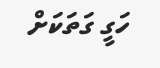ހަގީ ގަތަކަށް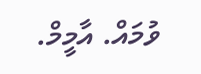ވުމައް. އާމީމް.